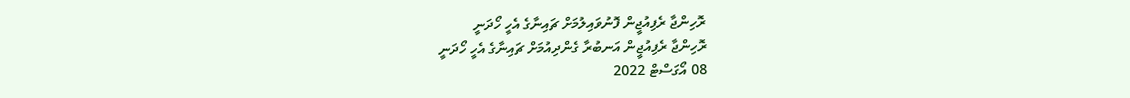ރޮހިންޖާ ރެފިއުޖީން ފޮނުވައިލުމަށް ޗައިނާގެ އެހީ ހޯދަނީ
ރޮހިންޖާ ރެފިއުޖީން އަނބުރާ ގެންދިއުމަށް ޗައިނާގެ އެހީ ހޯދަނީ
08 އޯގަސްޓް 2022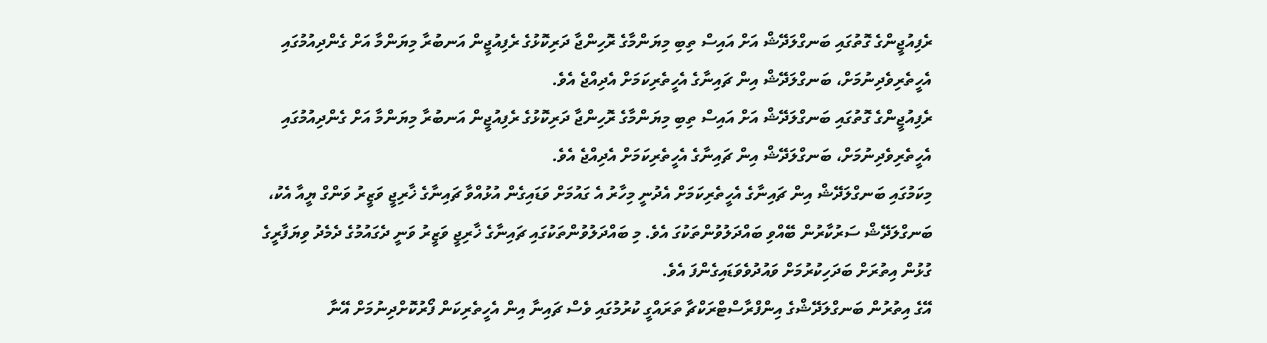ރެފިއުޖީންގެ ގޮތުގައި ބަނގްލަދޭޝް އަށް އައިސް ތިބި މިޔަންމާގެ ރޮހިންޖާ ދަރިކޮޅުގެ ރެފިއުޖީން އަނބުރާ މިޔަންމާ އަށް ގެންދިއުމުގައި އެހީތެރިވެދިނުމަށް، ބަނގްލަދޭޝް އިން ޗައިނާގެ އެހީތެރިކަމަށް އެދިއްޖެ އެވެ.
ރެފިއުޖީންގެ ގޮތުގައި ބަނގްލަދޭޝް އަށް އައިސް ތިބި މިޔަންމާގެ ރޮހިންޖާ ދަރިކޮޅުގެ ރެފިއުޖީން އަނބުރާ މިޔަންމާ އަށް ގެންދިއުމުގައި އެހީތެރިވެދިނުމަށް، ބަނގްލަދޭޝް އިން ޗައިނާގެ އެހީތެރިކަމަށް އެދިއްޖެ އެވެ.
މިކަމުގައި ބަނގްލަދޭޝް އިން ޗައިނާގެ އެހީތެރިކަމަށް އެދުނީ މިހާރު އެ ގައުމަށް ވަޑައިގެން އުޅުއްވާ ޗައިނާގެ ޚާރިޖީ ވަޒީރު ވަންގް ޔީއާ އެކު، ބަނގްލަދޭޝް ސަރުކާރުން ބޭއްވި ބައްދަލުވުންތަކުގަ އެވެ. މި ބައްދަލުވުންތަކުގައި ޗައިނާގެ ޚާރިޖީ ވަޒީރު ވަނީ ދެގައުމުގެ ދެމެދު ވިޔަފާރީގެ ގުޅުން އިތުރަށް ބަދަހިކުރުމަށް ވައުދުވެވަޑައިގެންފަ އެވެ.
އޭގެ އިތުރުން ބަނގްލަދޭޝްގެ އިންފްރާސްޓްރަކްޗާ ތަރައްގީ ކުރުމުގައި ވެސް ޗައިނާ އިން އެހީތެރިކަން ފޯރުކޮށްދިނުމަށް އޭނާ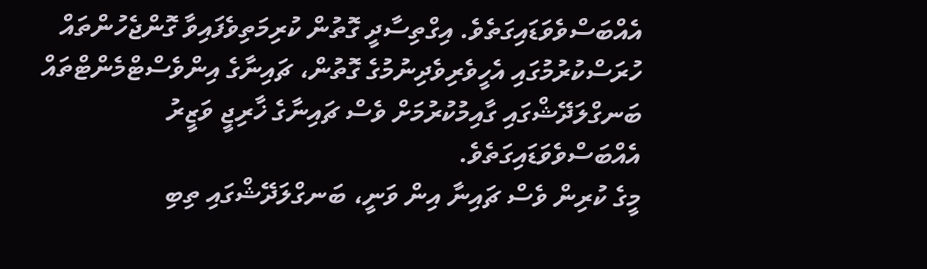އެއްބަސްވެވަޑައިގަތެވެ. އިގްތިސާދީ ގޮތުން ކުރިމަތިވެފައިވާ ގޮންޖެހުންތައް ހުރަސްކުރުމުގައި އެހީވެރިވެދިނުމުގެ ގޮތުން، ޗައިނާގެ އިންވެސްޓްމެންޓްތައް ބަނގްލަދޭޝްގައި ގާއިމުކުރުމަށް ވެސް ޗައިނާގެ ޚާރިޖީ ވަޒީރު އެއްބަސްވެވަޑައިގަތެވެ.
މީގެ ކުރިން ވެސް ޗައިނާ އިން ވަނީ، ބަނގްލަދޭޝްގައި ތިބި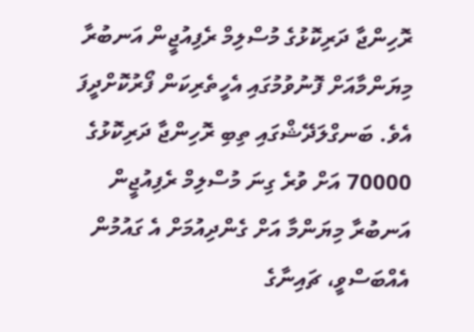ރޮހިންޖާ ދަރިކޮޅުގެ މުސްލިމް ރެފިއުޖީން އަނބުރާ މިޔަންމާއަށް ފޮނުވުމުގައި އެހީތެރިކަން ފޯރުކޮށްދީފަ އެވެ. ބަނގްލަދޭޝްގައި ތިބި ރޮހިންޖާ ދަރިކޮޅުގެ 70000 އަށް ވުރެ ގިނަ މުސްލިމް ރެފިއުޖީން އަނބުރާ މިޔަންމާ އަށް ގެންދިއުމަށް އެ ގައުމުން އެއްބަސްވީ، ޗައިނާގެ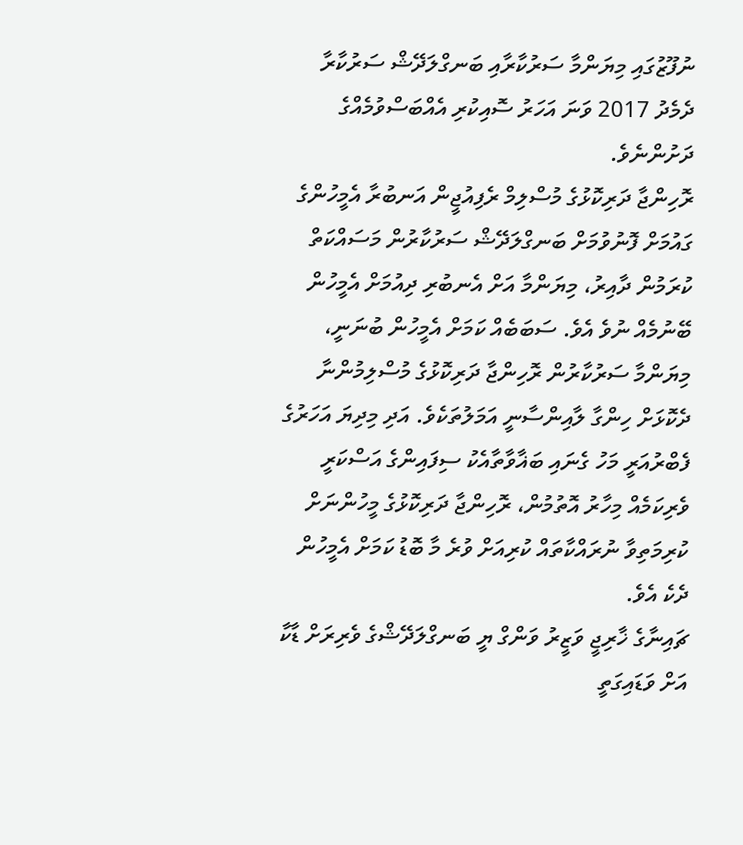ނުފޫޒުގައި މިޔަންމާ ސަރުކާރާއި ބަނގްލަދޭޝް ސަރުކާރާ ދެމެދު 2017 ވަނަ އަހަރު ސޮއިކުރި އެއްބަސްވުމެއްގެ ދަށުންނެވެ.
ރޮހިންޖާ ދަރިކޮޅުގެ މުސްލިމް ރެފިއުޖީން އަނބުރާ އެމީހުންގެ ގައުމަށް ފޮނުވުމަށް ބަނގްލަދޭޝް ސަރުކާރުން މަސައްކަތް ކުރަމުން ދާއިރު، މިޔަންމާ އަށް އެނބުރި ދިއުމަށް އެމީހުން ބޭނުމެއް ނުވެ އެވެ. ސަބަބެއް ކަމަށް އެމީހުން ބުނަނީ، މިޔަންމާ ސަރުކާރުން ރޮހިންޖާ ދަރިކޮޅުގެ މުސްލިމުންނާ ދެކޮޅަށް ހިންގާ ލާއިންސާނީ އަމަލުތަކެވެ. އަދި މިދިޔަ އަހަރުގެ ފެބްރުއަރީ މަހު ގެނައި ބަޣާވާތާއެކު ސިފައިންގެ އަސްކަރީ ވެރިކަމެއް މިހާރު އޮތުމުން، ރޮހިންޖާ ދަރިކޮޅުގެ މީހުންނަށް ކުރިމަތިވާ ނުރައްކާތައް ކުރިއަށް ވުރެ މާ ބޮޑު ކަމަށް އެމީހުން ދެކެ އެވެ.
ޗައިނާގެ ޚާރިޖީ ވަޒީރު ވަންގް ޔީ ބަނގްލަދޭޝްގެ ވެރިރަށް ޑާކާ އަށް ވަޑައިގަތީ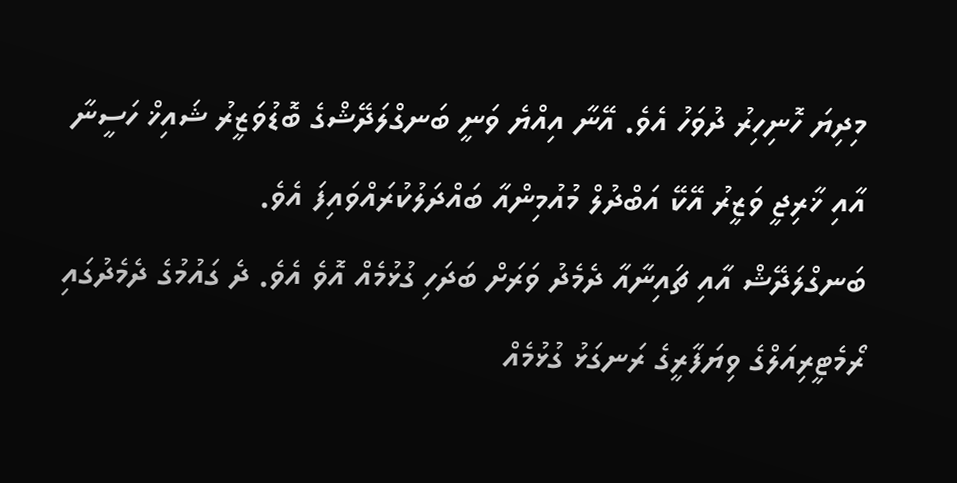މިދިޔަ ހޮނިހިރު ދުވަހު އެވެ. އޭނާ އިއްޔެ ވަނީ ބަނގްލަދޭޝްގެ ބޮޑުވަޒީރު ޝައިޚް ހަސީނާ އާއި ޚާރިޖީ ވަޒީރު އޭކޭ އަބްދުލް މުއުމިންއާ ބައްދަލުކުރައްވައިފަ އެވެ.
ބަނގްލަދޭޝް އާއި ޗައިނާއާ ދެމެދު ވަރަށް ބަދަހި ގުޅުމެއް އޮވެ އެވެ. ދެ ގައުމުގެ ދެމެދުގައި ރޯމެޓީރިއަލްގެ ވިޔަފާރީގެ ރަނގަޅު ގުޅުމެއް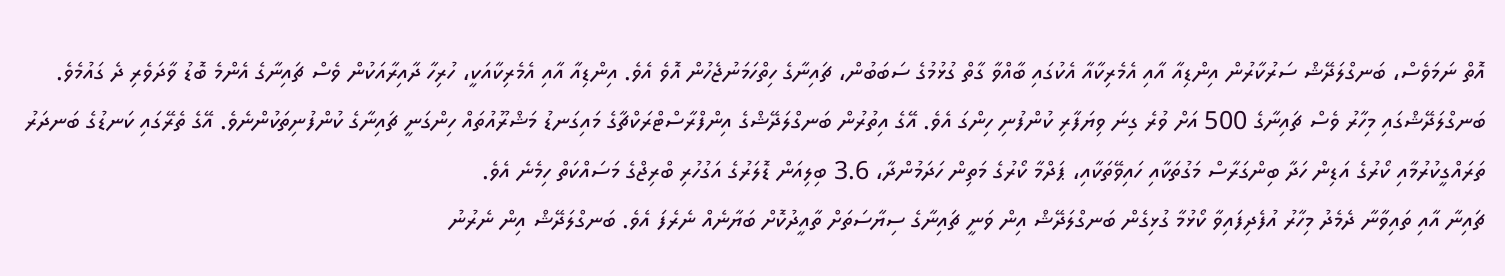އޮތް ނަމަވެސް، ބަނގްލަދޭޝް ސަރުކާރުން އިންޑިއާ އާއި އެމެރިކާއާ އެކުގައި ބާއްވާ ގާތް ގުޅުމުގެ ސަބަބުން، ޗައިނާގެ ހިތްހަމަނުޖެހުން އޮވެ އެވެ. އިންޑިއާ އާއި އެމެރިކާއަކީ، ހުރިހާ ދާއިރާއަކުން ވެސް ޗައިނާގެ އެންމެ ބޮޑު ވާދަވެރި ދެ ގައުމެވެ.
ބަނގްލަދޭޝްގައި މިހާރު ވެސް ޗައިނާގެ 500 އަށް ވުރެ ގިނަ ވިޔަފާރި ކުންފުނި ހިންގަ އެވެ. އޭގެ އިތުރުން ބަނގްލަދޭޝްގެ އިންފްރާސްޓްރަކްޗާގެ މައިގަނޑު މަޝްރޫއުތައް ހިންގަނީ ޗައިނާގެ ކުންފުނިތަކުންނެވެ. އޭގެ ތެރޭގައި ކަނޑުގެ ބަނދަރު ތަރައްގީކުރުމާއި ކޯރުގެ އަޑިން ހަދާ ބިންގަރާސް މަގުތަކާއި ހައިވޭތަކާއި، ޕަދްމާ ކޯރުގެ މަތިން ހަދަމުންދާ، 3.6 ބިލިއަން ޑޮލަރުގެ އަގުހުރި ބްރިޖްގެ މަސައްކަތް ހިމެނެ އެވެ.
ޗައިނާ އާއި ތައިވާނާ ދެމެދު މިހާރު އުފެދިފައިވާ ކޯޅުމާ ގުޅިގެން ބަނގްލަދޭޝް އިން ވަނީ ޗައިނާގެ ސިޔާސަތަށް ތާއީދުކޮށް ބަޔާނެއް ނެރެފަ އެވެ. ބަނގްލަދޭޝް އިން ނެރުނު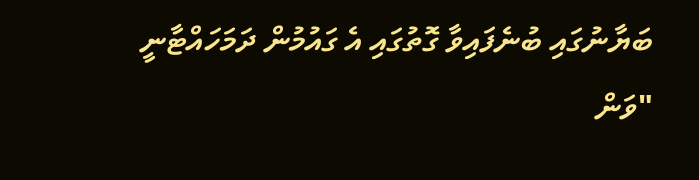ބަޔާނުގައި ބުނެފައިވާ ގޮތުގައި އެ ގައުމުން ދަމަހައްޓާނީ "ވަން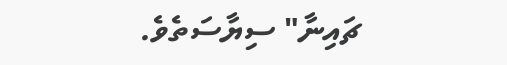ޗައިނާ" ސިޔާސަތެވެ.